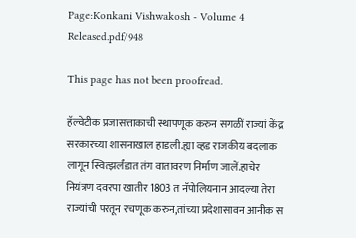Page:Konkani Vishwakosh - Volume 4 Released.pdf/948

This page has not been proofread.

हॅल्वेटीक प्रजासत्ताकाची स्थापणूक करुन सगळीं राज्यां केंद्र सरकारच्या शासनाखाल हाडली.ह्या व्हड राजकीय बदलाक लागून स्वित्झर्लंडात तंग वातावरण निर्माण जालें.हाचेर नियंत्रण दवरपा खातीर 1803 त नॅपोलियनान आदल्या तेरा राज्यांची परतून रचणूक करुन,तांच्या प्रदेशासावन आनीक स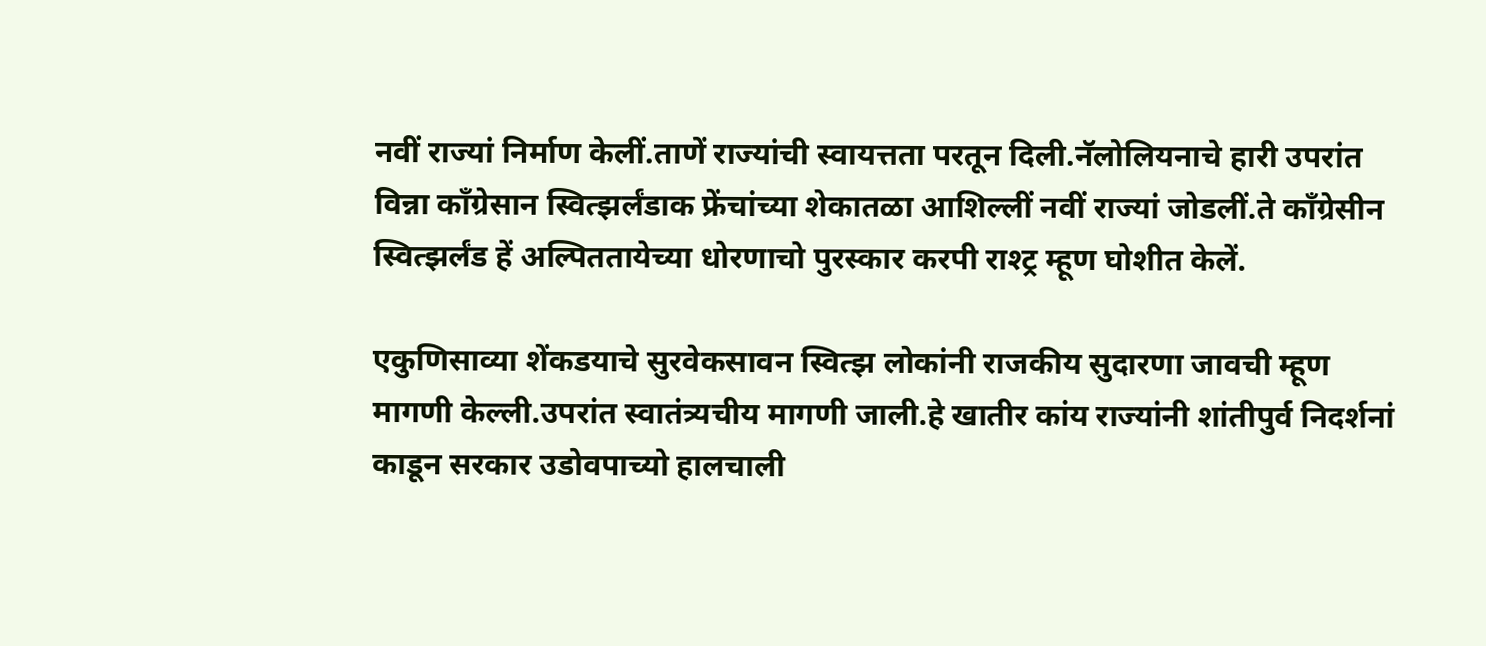नवीं राज्यां निर्माण केलीं.ताणें राज्यांची स्वायत्तता परतून दिली.नॅलोलियनाचे हारी उपरांत विन्ना काँग्रेसान स्वित्झर्लंडाक फ्रेंचांच्या शेकातळा आशिल्लीं नवीं राज्यां जोडलीं.ते काँग्रेसीन स्वित्झर्लंड हें अल्पिततायेच्या धोरणाचो पुरस्कार करपी राश्ट्र म्हूण घोशीत केलें.

एकुणिसाव्या शेंकडयाचे सुरवेकसावन स्वित्झ लोकांनी राजकीय सुदारणा जावची म्हूण मागणी केल्ली.उपरांत स्वातंत्र्यचीय मागणी जाली.हे खातीर कांय राज्यांनी शांतीपुर्व निदर्शनां काडून सरकार उडोवपाच्यो हालचाली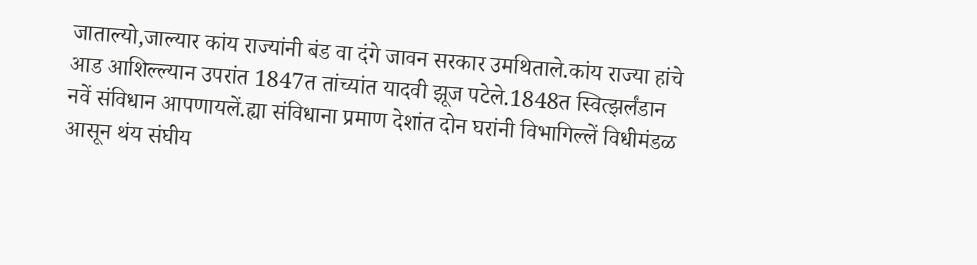जाताल्यो,जाल्यार कांय राज्यांनी बंड वा दंगे जावन सरकार उमथिताले.कांय राज्या हांचे आड आशिल्ल्यान उपरांत 1847त तांच्यांत यादवी झूज पटेले.1848त स्वित्झर्लंडान नवें संविधान आपणायलें.ह्या संविधाना प्रमाण देशांत दोन घरांनी विभागिल्लें विधीमंडळ आसून थंय संघीय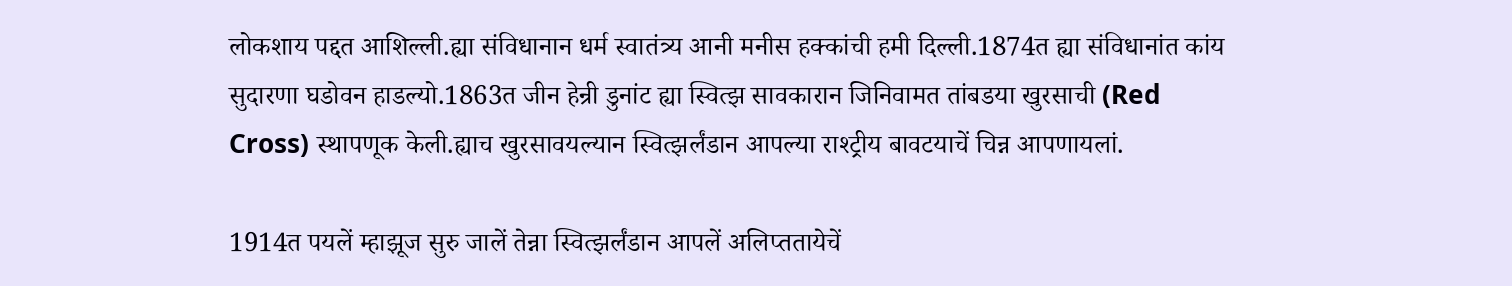लोकशाय पद्दत आशिल्ली.ह्या संविधानान धर्म स्वातंत्र्य आनी मनीस हक्कांची हमी दिल्ली.1874त ह्या संविधानांत कांय सुदारणा घडोवन हाडल्यो.1863त जीन हेन्री डुनांट ह्या स्वित्झ सावकारान जिनिवामत तांबडया खुरसाची (Red Cross) स्थापणूक केली.ह्याच खुरसावयल्यान स्वित्झर्लंडान आपल्या राश्ट्रीय बावटयाचें चिन्न आपणायलां.

1914त पयलें म्हाझूज सुरु जालें तेन्ना स्वित्झर्लंडान आपलें अलिप्ततायेचें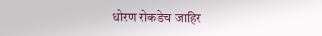धोरण रोकडेच जाहिर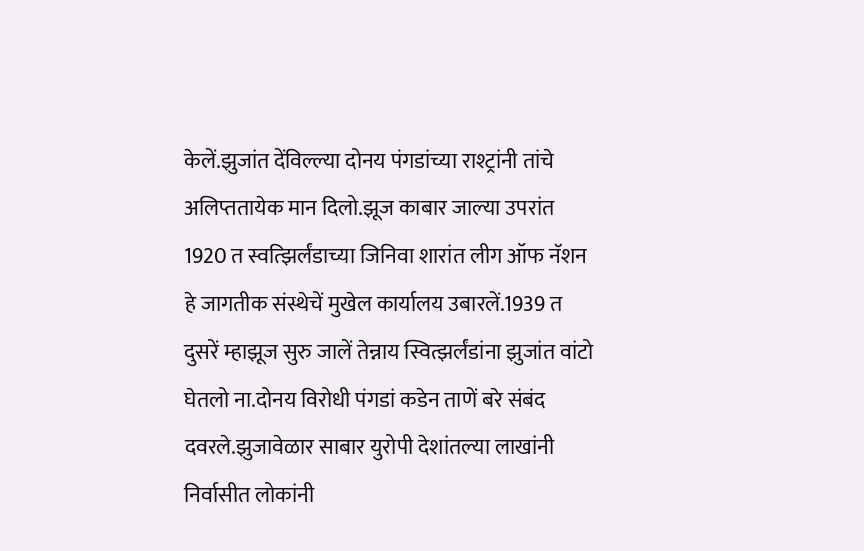केलें.झुजांत देंविल्ल्या दोनय पंगडांच्या राश्ट्रांनी तांचे अलिप्ततायेक मान दिलो.झूज काबार जाल्या उपरांत 1920 त स्वत्झिर्लंडाच्या जिनिवा शारांत लीग ऑफ नॅशन हे जागतीक संस्थेचें मुखेल कार्यालय उबारलें.1939 त दुसरें म्हाझूज सुरु जालें तेन्नाय स्वित्झर्लंडांना झुजांत वांटो घेतलो ना.दोनय विरोधी पंगडां कडेन ताणें बरे संबंद दवरले.झुजावेळार साबार युरोपी देशांतल्या लाखांनी निर्वासीत लोकांनी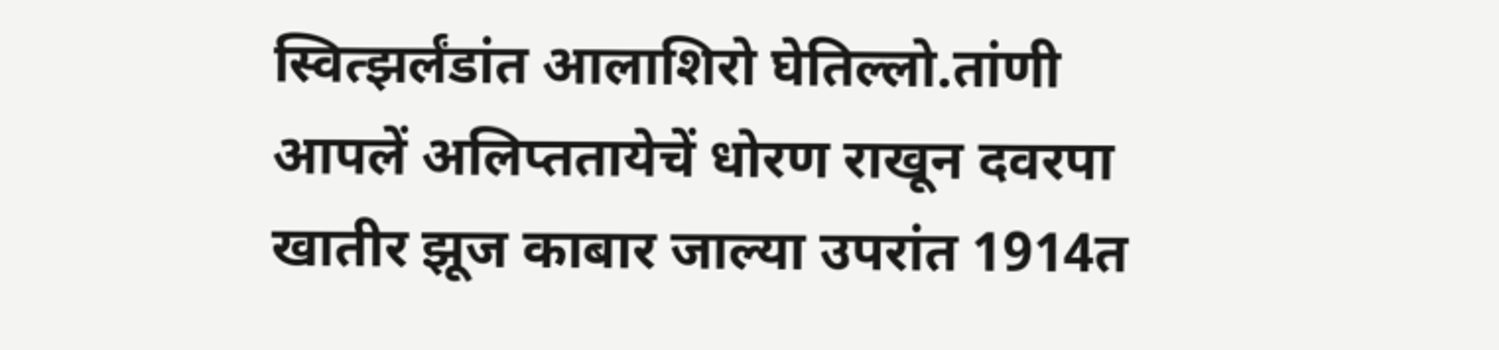स्वित्झर्लंडांत आलाशिरो घेतिल्लो.तांणी आपलें अलिप्ततायेचें धोरण राखून दवरपा खातीर झूज काबार जाल्या उपरांत 1914त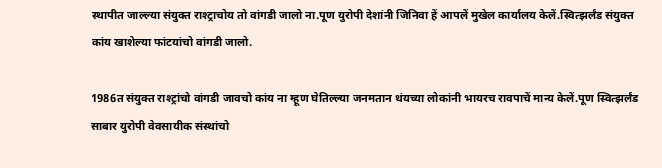स्थापीत जाल्ल्या संयुक्त राश्ट्राचोय तो वांगडी जालो ना.पूण युरोपी देशांनी जिनिवा हें आपलें मुखेल कार्यालय केलें.स्वित्झर्लंड संयुक्त कांय खाशेल्या फांटयांचो वांगडी जालो.

1986त संयुक्त राश्ट्रांचो वांगडी जावचो कांय ना म्हूण घेतिल्ल्या जनमतान थंयच्या लोकांनी भायरच रावपाचें मान्य केलें.पूण स्वित्झर्लंड साबार युरोपी वेवसायीक संस्थांचो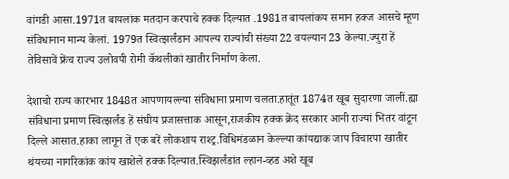वांगडी आसा.1971त बायलांक मतदान करपाचे हक्क दिल्यात .1981त बायलांकय समान हक्ज आसचे म्हूण संविधानान मान्य केलां. 1979त स्वित्झर्लंडान आपल्य राज्यांची संख्या 22 वयल्यान 23 केल्या.ज्युरा हें तेविसावें फ्रेंच राज्य उलोवपी रोमी कॅथलीकां खातीर निर्माण केला.

देशाचो राज्य कारभार 1848त आपणायल्ल्या संविधाना प्रमाण चलता.हातूंत 1874त खूब सुदारणा जालीं.ह्या संविधाना प्रमाण स्वित्झर्लंड हें संघीय प्रजासत्ताक आसून,राजकीय हक्क क्रेंद सरकार आनी राज्यां भितर वांटून दिल्ले आसात.हाका लागून तें एक बरें लोकशाय राश्ट्र.विधिमंडळान केल्ल्या कांयद्याक जाप विचारपा खातीर थंयच्या नागरिकांक कांय खाशेले हक्क दिल्यात.स्विझर्लंडांत ल्हान-व्हड अशे खूब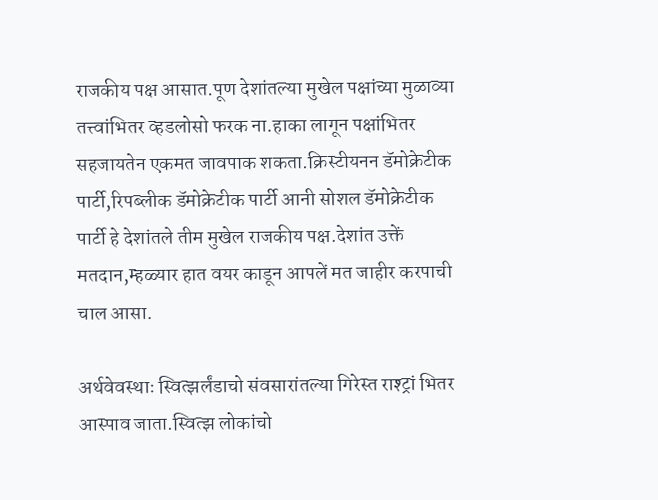राजकीय पक्ष आसात.पूण देशांतल्या मुखेल पक्षांच्या मुळाव्या तत्त्वांभितर व्हडलोसो फरक ना.हाका लागून पक्षांभितर सहजायतेन एकमत जावपाक शकता.क्रिस्टीयनन डॅमोक्रेटीक पार्टी,रिपब्लीक डॅमोक्रेटीक पार्टी आनी सोशल डॅमोक्रेटीक पार्टी हे देशांतले तीम मुखेल राजकीय पक्ष.देशांत उक्तें मतदान,म्हळ्यार हात वयर काडून आपलें मत जाहीर करपाची चाल आसा.

अर्थवेवस्थाः स्वित्झर्लंडाचो संवसारांतल्या गिरेस्त राश्ट्रां भितर आस्पाव जाता.स्वित्झ लोकांचो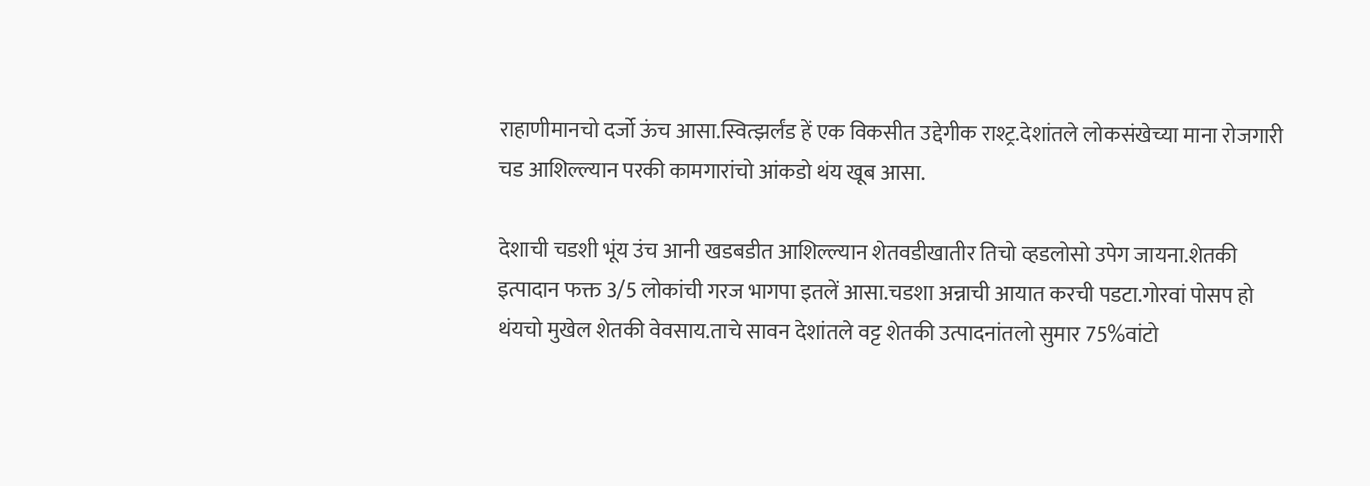राहाणीमानचो दर्जो ऊंच आसा.स्वित्झर्लंड हें एक विकसीत उद्देगीक राश्ट्र.देशांतले लोकसंखेच्या माना रोजगारी चड आशिल्ल्यान परकी कामगारांचो आंकडो थंय खूब आसा.

देशाची चडशी भूंय उंच आनी खडबडीत आशिल्ल्यान शेतवडीखातीर तिचो व्हडलोसो उपेग जायना.शेतकी इत्पादान फक्त 3/5 लोकांची गरज भागपा इतलें आसा.चडशा अन्नाची आयात करची पडटा.गोरवां पोसप हो थंयचो मुखेल शेतकी वेवसाय.ताचे सावन देशांतले वट्ट शेतकी उत्पादनांतलो सुमार 75%वांटो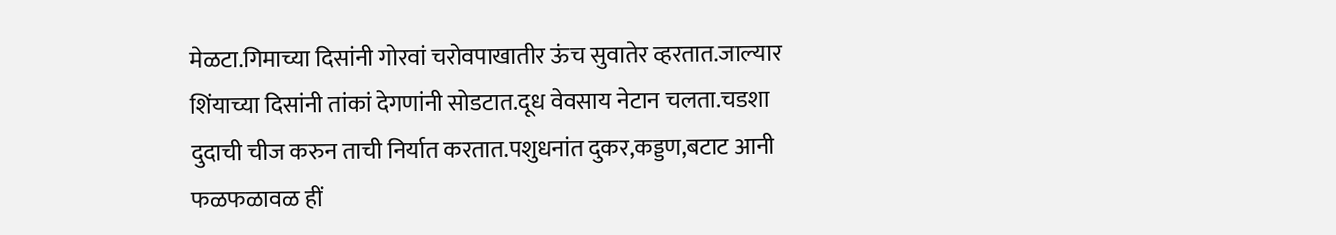मेळटा.गिमाच्या दिसांनी गोरवां चरोवपाखातीर ऊंच सुवातेर व्हरतात.जाल्यार शिंयाच्या दिसांनी तांकां देगणांनी सोडटात.दूध वेवसाय नेटान चलता.चडशा दुदाची चीज करुन ताची निर्यात करतात.पशुधनांत दुकर,कड्डण,बटाट आनी फळफळावळ हीं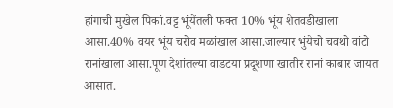हांगाची मुखेल पिकां.वट्ट भूंयेंतली फक्त 10% भूंय शेतवडीखाला आसा.40% वयर भूंय चरोव मळांखाल आसा.जाल्यार भुंयेचो चवथो वांटो रानांखाला आसा.पूण देशांतल्या वाडटया प्रदूशणा खातीर रानां काबार जायत आसात.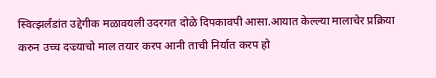स्वित्झर्लंडांत उद्देगीक मळावयली उदरगत दोळे दिपकावपी आसा.आयात केल्ल्या मालाचेर प्रक्रिया करुन उच्च दज्र्याचो माल तयार करप आनी ताची निर्यात करप हो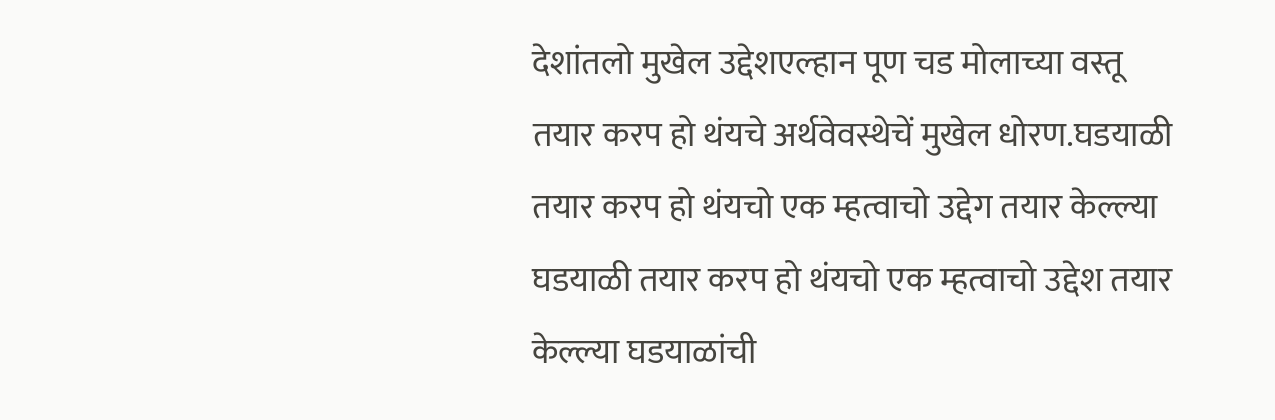देशांतलो मुखेल उद्देशएल्हान पूण चड मोलाच्या वस्तू तयार करप हो थंयचे अर्थवेवस्थेचें मुखेल धोरण.घडयाळी तयार करप हो थंयचो एक म्हत्वाचो उद्देग तयार केल्ल्या घडयाळी तयार करप हो थंयचो एक म्हत्वाचो उद्देश तयार केल्ल्या घडयाळांची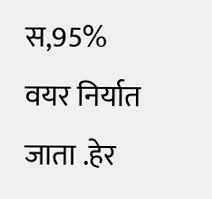स,95% वयर निर्यात जाता .हेर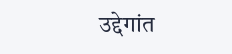उद्देगांत